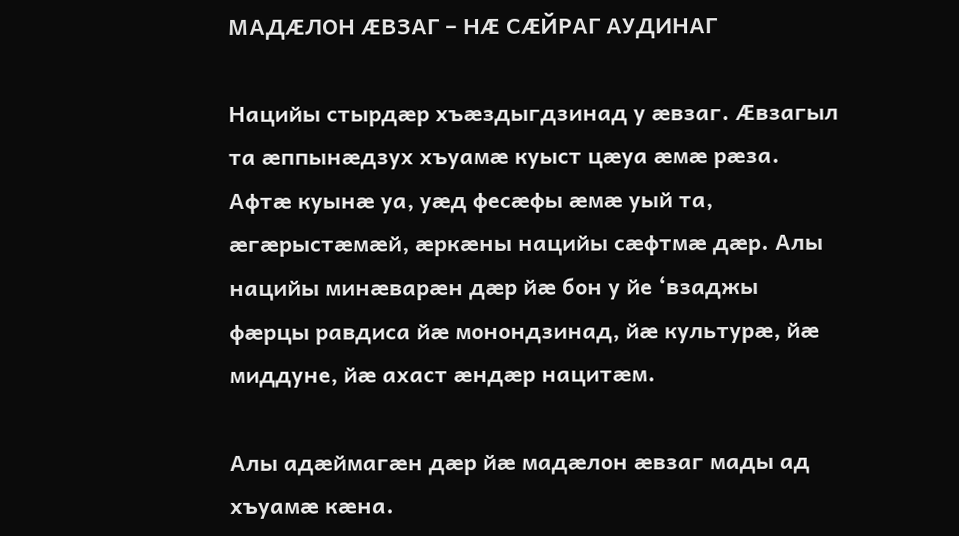МАДÆЛОН ÆВЗАГ – НÆ СÆЙРАГ АУДИНАГ

Нацийы стырдæр хъæздыгдзинад у æвзаг. Æвзагыл та æппынæдзух хъуамæ куыст цæуа æмæ рæза. Афтæ куынæ уа, уæд фесæфы æмæ уый та, æгæрыстæмæй, æркæны нацийы сæфтмæ дæр. Алы нацийы минæварæн дæр йæ бон у йе ‘взаджы фæрцы равдиса йæ монондзинад, йæ культурæ, йæ миддуне, йæ ахаст æндæр нацитæм.

Алы адæймагæн дæр йæ мадæлон æвзаг мады ад хъуамæ кæна.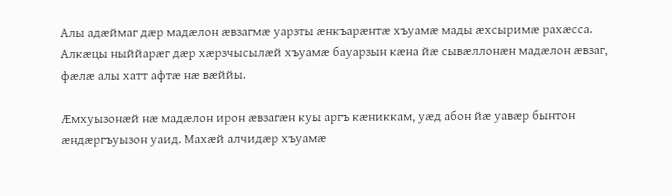Алы адæймаг дæр мадæлон æвзагмæ уарзты æнкъарæнтæ хъуамæ мады æхсыримæ рахæсса. Алкæцы ныййарæг дæр хæрзчысылæй хъуамæ бауарзын кæна йæ сывæллонæн мадæлон æвзаг, фæлæ алы хатт афтæ нæ вæййы.

Æмхуызонæй нæ мадæлон ирон æвзагæн куы аргъ кæниккам, уæд абон йæ уавæр бынтон æндæргъуызон уаид. Махæй алчидæр хъуамæ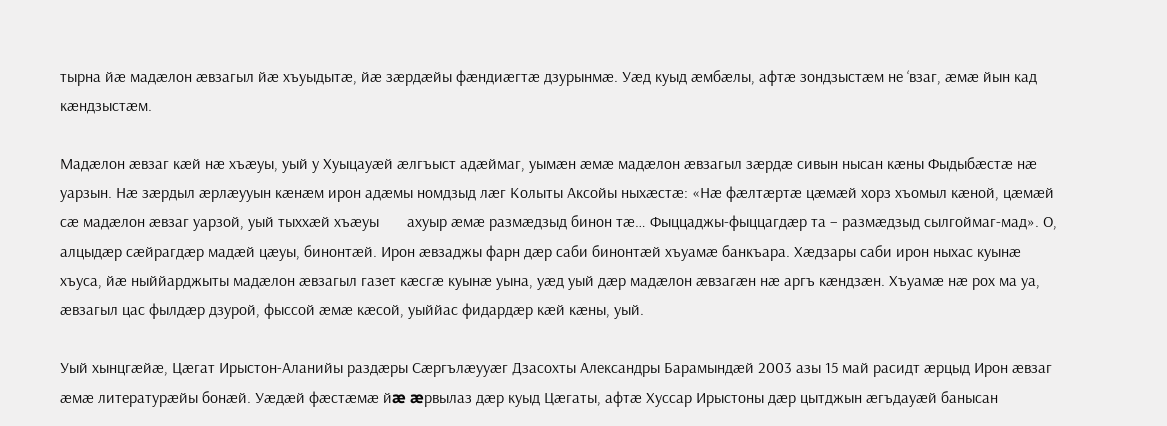тырна йæ мадæлон æвзагыл йæ хъуыдытæ, йæ зæрдæйы фæндиæгтæ дзурынмæ. Уæд куыд æмбæлы, афтæ зондзыстæм не ‘взаг, æмæ йын кад кæндзыстæм.

Мадæлон æвзаг кæй нæ хъæуы, уый у Хуыцауæй æлгъыст адæймаг, уымæн æмæ мадæлон æвзагыл зæрдæ сивын нысан кæны Фыдыбæстæ нæ уарзын. Нæ зæрдыл æрлæууын кæнæм ирон адæмы номдзыд лæг Колыты Аксойы ныхæстæ: «Нæ фæлтæртæ цæмæй хорз хъомыл кæной, цæмæй сæ мадæлон æвзаг уарзой, уый тыххæй хъæуы       ахуыр æмæ размæдзыд бинон тæ… Фыццаджы-фыццагдæр та – размæдзыд сылгоймаг-мад». О, алцыдæр сæйрагдæр мадæй цæуы, бинонтæй. Ирон æвзаджы фарн дæр саби бинонтæй хъуамæ банкъара. Хæдзары саби ирон ныхас куынæ хъуса, йæ ныййарджыты мадæлон æвзагыл газет кæсгæ куынæ уына, уæд уый дæр мадæлон æвзагæн нæ аргъ кæндзæн. Хъуамæ нæ рох ма уа, æвзагыл цас фылдæр дзурой, фыссой æмæ кæсой, уыййас фидардæр кæй кæны, уый.

Уый хынцгæйæ, Цæгат Ирыстон-Аланийы раздæры Сæргълæууæг Дзасохты Александры Барамындæй 2003 азы 15 май расидт æрцыд Ирон æвзаг æмæ литературæйы бонæй. Уæдæй фæстæмæ йæ æрвылаз дæр куыд Цæгаты, афтæ Хуссар Ирыстоны дæр цытджын æгъдауæй банысан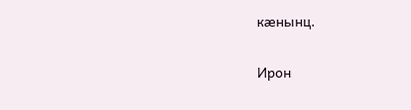кæнынц.

Ирон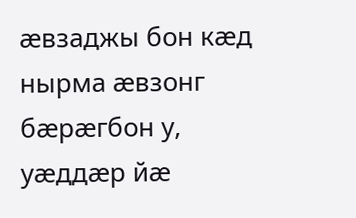æвзаджы бон кæд нырма æвзонг бæрæгбон у, уæддæр йæ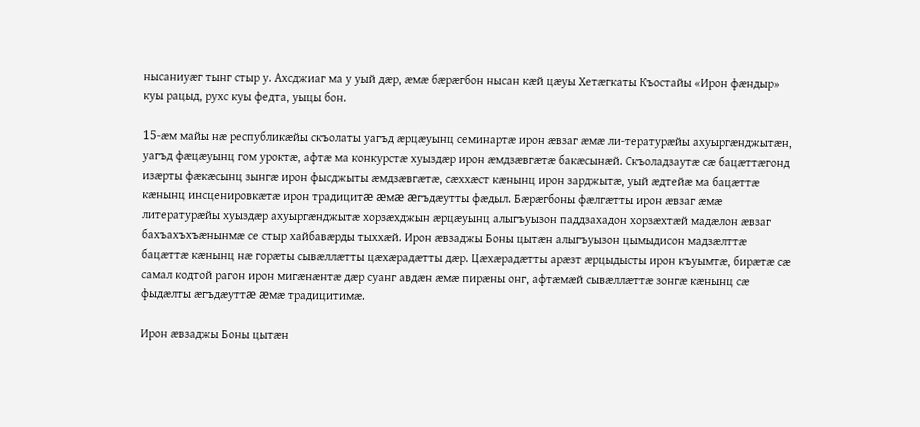нысаниуæг тынг стыр у. Ахсджиаг ма у уый дæр, æмæ бæрæгбон нысан кæй цæуы Хетæгкаты Къостайы «Ирон фæндыр» куы рацыд, рухс куы федта, уыцы бон.

15-æм майы нæ республикæйы скъолаты уагъд æрцæуынц семинартæ ирон æвзаг æмæ ли-тературæйы ахуыргæнджытæн, уагъд фæцæуынц гом уроктæ, афтæ ма конкурстæ хуыздæр ирон æмдзæвгæтæ бакæсынæй. Скъоладзаутæ сæ бацæттæгонд изæрты фæкæсынц зынгæ ирон фысджыты æмдзæвгæтæ, сæххæст кæнынц ирон зарджытæ, уый æдтейæ ма бацæттæ кæнынц инсценировкæтæ ирон традицитæ æмæ æгъдæутты фæдыл. Бæрæгбоны фæлгæтты ирон æвзаг æмæ литературæйы хуыздæр ахуыргæнджытæ хорзæхджын æрцæуынц алыгъуызон паддзахадон хорзæхтæй мадæлон æвзаг бахъахъхъæнынмæ се стыр хайбавæрды тыххæй. Ирон æвзаджы Боны цытæн алыгъуызон цымыдисон мадзæлттæ бацæттæ кæнынц нæ горæты сывæллæтты цæхæрадæтты дæр. Цæхæрадæтты арæзт æрцыдысты ирон къуымтæ, бирæтæ сæ самал кодтой рагон ирон мигæнæнтæ дæр суанг авдæн æмæ пирæны онг, афтæмæй сывæллæттæ зонгæ кæнынц сæ фыдæлты æгъдæуттæ æмæ традицитимæ.

Ирон æвзаджы Боны цытæн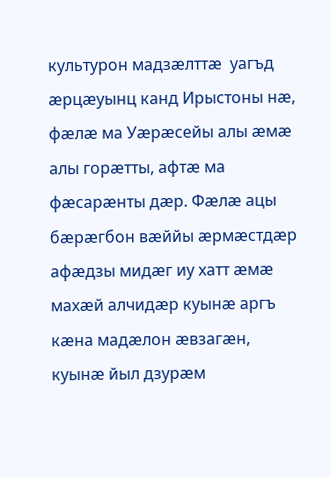культурон мадзæлттæ  уагъд æрцæуынц канд Ирыстоны нæ, фæлæ ма Уæрæсейы алы æмæ алы горæтты, афтæ ма фæсарæнты дæр. Фæлæ ацы бæрæгбон вæййы æрмæстдæр афæдзы мидæг иу хатт æмæ  махæй алчидæр куынæ аргъ кæна мадæлон æвзагæн, куынæ йыл дзурæм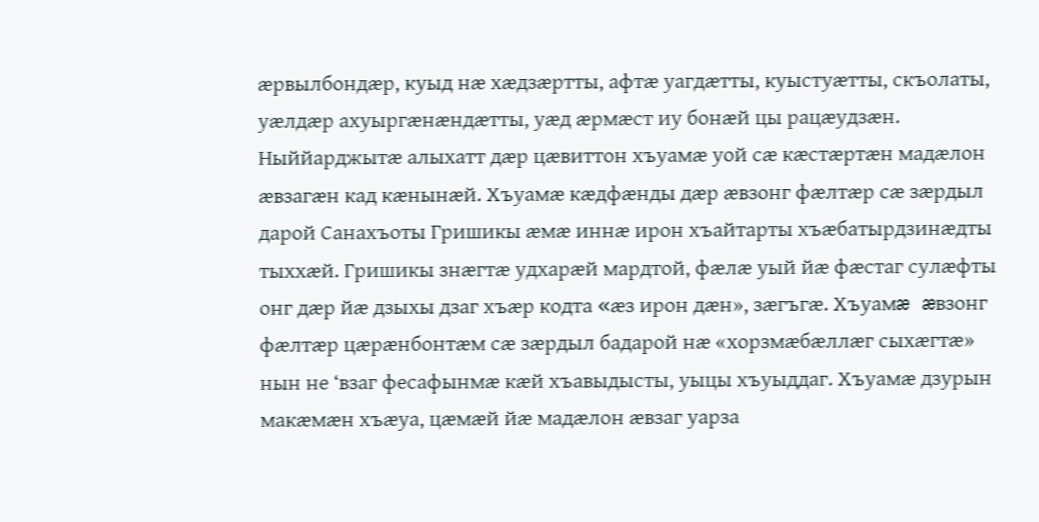æрвылбондæр, куыд нæ хæдзæртты, афтæ уагдæтты, куыстуæтты, скъолаты, уæлдæр ахуыргæнæндæтты, уæд æрмæст иу бонæй цы рацæудзæн. Ныййарджытæ алыхатт дæр цæвиттон хъуамæ уой сæ кæстæртæн мадæлон æвзагæн кад кæнынæй. Хъуамæ кæдфæнды дæр æвзонг фæлтæр сæ зæрдыл дарой Санахъоты Гришикы æмæ иннæ ирон хъайтарты хъæбатырдзинæдты тыххæй. Гришикы знæгтæ удхарæй мардтой, фæлæ уый йæ фæстаг сулæфты онг дæр йæ дзыхы дзаг хъæр кодта «æз ирон дæн», зæгъгæ. Хъуамæ æвзонг фæлтæр цæрæнбонтæм сæ зæрдыл бадарой нæ «хорзмæбæллæг сыхæгтæ» нын не ‘взаг фесафынмæ кæй хъавыдысты, уыцы хъуыддаг. Хъуамæ дзурын макæмæн хъæуа, цæмæй йæ мадæлон æвзаг уарза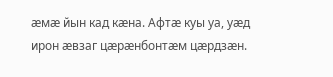æмæ йын кад кæна. Афтæ куы уа, уæд ирон æвзаг цæрæнбонтæм цæрдзæн.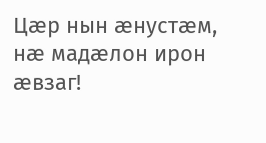Цæр нын æнустæм, нæ мадæлон ирон æвзаг!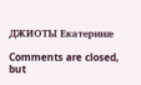ДЖИОТЫ Екатеринæ

Comments are closed, but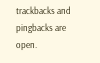trackbacks and pingbacks are open.